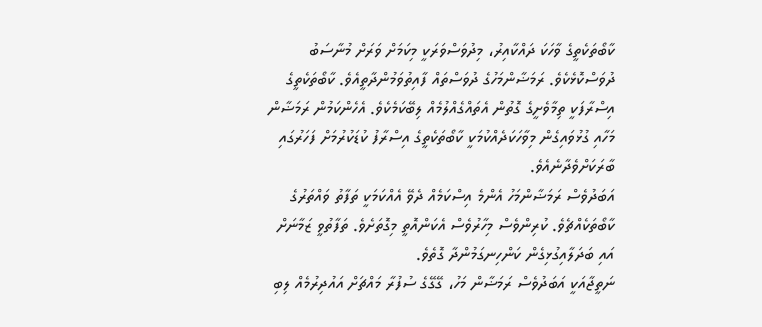ކާބޯތަކެތީގެ ވާހަކަ ދައްކާއިރު، މިދުވަސްވަރަކީ މިކަމަށް ވަރަށް މުނާސަބު ދުވަސްކޮޅެކެވެ. ރަމަޟާންމަހުގެ ދުވަސްތައް ފާއިތުވަމުންދާތީއެވެ. ކާބޯތަކެތީގެ އިސްރާފަކީ ތިމާވެށީގެ ގޮތުން އެތައްގެއްލުމެއް ލިބޭކަމެކެވެ. އެހެންކަމުން ރަމަޟާން މަހާއި ގުޅުވައިގެން މިވާހަކަދެއްކުމަކީ ކާބޯތަކެތީގެ އިސްރާފު ކުޑަކުރުމަށް ފަހަރުގައި ބާރަކަށްވެދާނެއެވެ.
އަބަދުވެސް ރަމަޟާންމަހު އެންމެ އިސްކަމެއް ދެވޭ އެއްކަމަކީ ތަފާތު ވައްތަރުގެ ކާބޯތަކެއްޗެވެ. ކުރިންވެސް މިހާރުވެސް އެކަންއޮތީ މިގޮތަށެވެ. ތަފާތުވީ ޒަމާނަށް އައި ބަދަލާއިގުޅިގެން ކަންހިނގަމުންދާ ގޮތެވެ.
ނަތީޖާއަކީ އަބަދުވެސް ރަމަޟާން މަހު، ގޭގޭގެ ސުފުރާ މައްޗަށް އައުދިރުމެއް ލިބި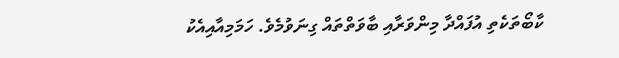ކާބޯތަކެތި އުފައްދާ މިންވަރާއި ބާވަތްތައް ގިނަވުމެވެ. ހަމަމިއާއިއެކު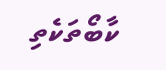ކާބޯތަކެތި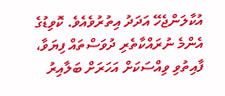އުކާލަންޖެހޭ އަދަދު އިތުރުވެއެވެ. ކޮވިޑުގެ އެންމެ ނުރައްކާތެރި ދުވަސްތައް ފިޔަވާ، ފާއިތުވި ވިއްސަކަށް އަހަރަށް ބަލާއިރު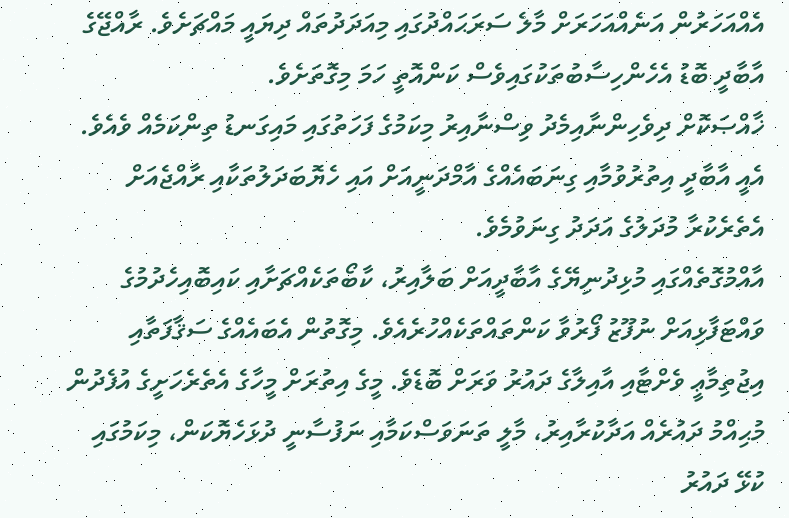އެއްއަހަރުން އަނެއްއަހަރަށް މާލެ ސަރަޙައްދުގައި މިއަދަދުތައް ދިޔައީ މައްޗަށެވެ. ރާއްޖޭގެ އާބާދީ ބޮޑު އެހެންހިސާބުތަކުގައިވެސް ކަންއޮތީ ހަމަ މިގޮތަށެވެ.
ޚާއްޞަކޮށް ދިވެހިންނާއިމެދު ވިސްނާއިރު މިކަމުގެ ފަހަތުގައި މައިގަނޑު ތިންކަމެއް ވެއެވެ. އެއީ އާބާދީ އިތުރުވުމާއި ގިނަބައެއްގެ އާމްދަނީއަށް އައި ހެޔޮބަދަލުތަކާއި ރާއްޖެއަށް އެތެރެކުރާ މުދަލުގެ އަދަދު ގިނަވުމެވެ.
އާއްމުގޮތެއްގައި މުޅިދުނިޔޭގެ އާބާދީއަށް ބަލާއިރު، ކާބޯތަކެއްޗަށާއި ކައިބޮއިހެދުމުގެ ވައްޓަފާޅިއަށް ނުފޫޒު ފޯރުވާ ކަންތައްތަކެއްހުރެއެވެ. މިގޮތުން އެބައެއްގެ ސަޤާފަތާއި އިޖުތިމާޢީ ވެށްޓާއި އާއިލާގެ ދައުރު ވަރަށް ބޮޑެވެ. މީގެ އިތުރަށް މީހާގެ އެތެރެހަށީގެ އުފެދުން މުޙިއްމު ދައުރެއް އަދާކުރާއިރު، މާލީ ތަނަވަސްކަމާއި ނަފުސާނީ ދުޅަހެޔޮކަން، މިކަމުގައި ކުޅޭ ދައުރު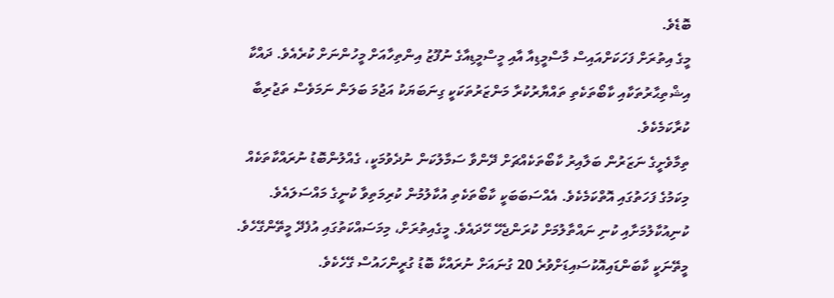ބޮޑެވެ.
މީގެ އިތުރަށް ފަހަކަށްއައިސް މާސްމީޑިއާ އާއި މީސްމީޑިއާގެ ނުފޫޒު އިންތިހާއަށް މީހުންނަށް ކުރެއެވެ. ދައްކާ އިޝްތިޙާރުތަކާއި ކާބޯތަކެތި ތައްޔާރުކުރާ މަންޒަރުތަކަކީ ގިނަބަޔަކު އަޖުމަ ބަލަން ނަމަވެސް ތަޖުރިބާ ކުރާކަމެކެވެ.
ތިމާވެށީގެ ނަޒަރުން ބަލާއިރު ކާބޯތަކެއްޗަށް ދޭންވާ ސަމާލުކަން ނުދެވުމަކީ، ގެއްލުންބޮޑު ނުރައްކާތަކެއް މިކަމުގެ ފަހަތުގައި އޮތްކަމެކެވެ. އެއްސަބަބަކީ ކާބޯތަކެތި އުކާލުމުން ކުރިމަތިވާ ކުނީގެ މައްސަލައެވެ. ކުނިއުކާލުމަށާއި ކުނި ނައްތާލުމަށް ކުރަންޖެހޭ ހޭދައެވެ. މީގެއިތުރަށް، މިމަސައްކަތުގައި އުފެދޭ މީތޭންގޭހެވެ. މީތޭނަކީ ކާބަންޑައިއޮކުސައިޑަށްވުރެ 20 ގުނައަށް ނުރައްކާ ބޮޑު ގުރީންހައުސް ގޭހެކެވެ.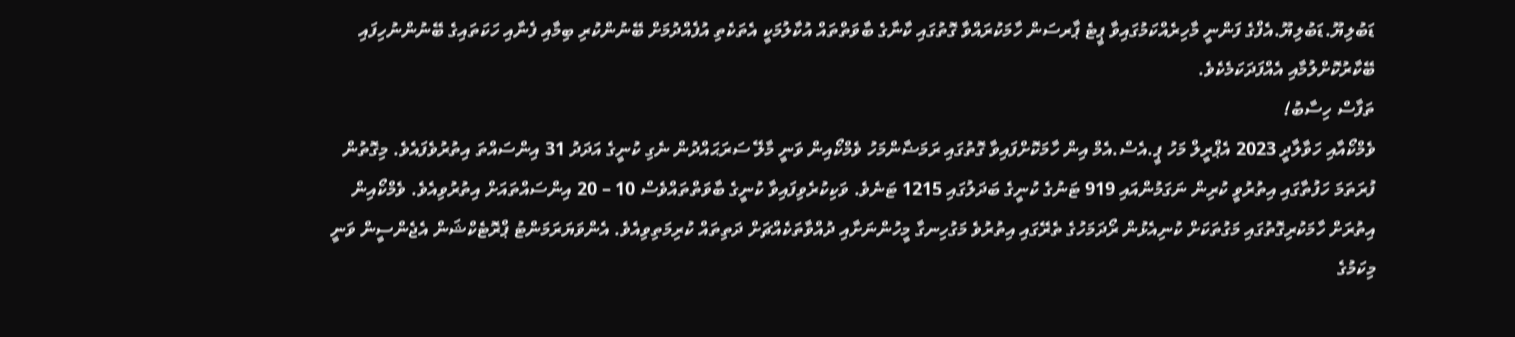ޑަބުލިޔޫ.ޑަބުލިޔޫ.އެފްގެ ފަންނީ މާހިރެއްކަމުގައިވާ ޕީޓެ ޕާރސަން ހާމަކުރައްވާ ގޮތުގައި ކާނާގެ ބާވަތްތައް އުކާލުމަކީ އެތަކެތި އުފެއްދުމަށް ބޭނުންކުރި ބިމާއި ފެނާއި ހަކަތައިގެ ބޭނުންނުހިފައި ބޭކާރުކޮށްލުމާއި އެއްފަދަކަމެކެވެ.
ތަފާސް ހިސާބު!
ވެމްކޯއާއި ހަވާލާދީ 2023 އެޕްރީލް މަހު ޕީ.އެސް.އެމް އިން ހާމަކޮށްފައިވާ ގޮތުގައި ރަމަޟާންމަހު ވެމްކޯއިން ވަނީ މާލޭ ސަރަޙައްދުން ނެގި ކުނީގެ އަދަދު 31 އިންސައްތަ އިތުރުވެފައެވެ. މިގޮތުން ފުރަތަމަ ހަފުތާގައި އިތުރުވީ ކުރިން ނަގަމުންއައި 919 ޓަނުގެ ކުނީގެ ބަދަލުގައި 1215 ޓަނެވެ. ވަކިކުރެވިފައިވާ ކުނީގެ ބާވަތްތައްވެސް 10 – 20 އިންސައްތައަށް އިތުރުވިއެވެ. ވެމްކޯއިން އިތުރަށް ހާމަކުރިގޮތުގައި މަގުތަކަށް ކުނިއެޅުން ރޯދަމަހުގެ ތެރޭގައި އިތުރުވެ މަގުހިނގާ މީހުންނަށާއި ދުއްވާތަކެއްޗަށް ދަތިތައް ކުރިމަތިވިއެވެ. އެންވަޔަރަމަންޓު ޕްރޮޓެކްޝަން އެޖެންސީން ވަނީ މިކަމުގެ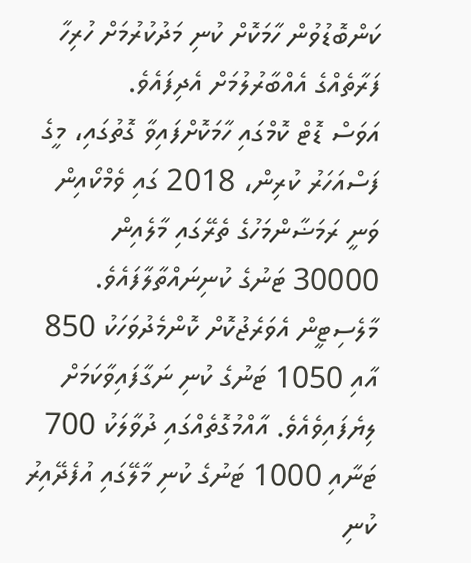ކަންބޮޑުވުން ހާމަކޮށް ކުނި މަދުކުރުމަށް ހުރިހާ ފަރާތެއްގެ އެއްބާރުލުމަށް އެދިފައެވެ.
އަވަސް ޑޮޓް ކޮމްގައި ހާމަކޮށްފައިވާ ގޮތުގައި، މީގެ ފަސްއަހަރު ކުރިން، 2018 ގައި ވެމްކޯއިން ވަނީ ރަމަޟާންމަހުގެ ތެރޭގައި މާލެއިން 30000 ޓަނުގެ ކުނިނައްތާލާފައެވެ. މާލެސިޓީން އެވަރެޖުކޮށް ކޮންމެދުވަހަކު 850 އާއި 1050 ޓަނުގެ ކުނި ނަގާފައިވާކަމަށް ލިޔެފައިވެއެވެ. އާއްމުގޮތެއްގައި ދުވާލަކު 700 ޓަނާއި 1000 ޓަނުގެ ކުނި މާލޭގައި އުފެދޭއިރު ކުނި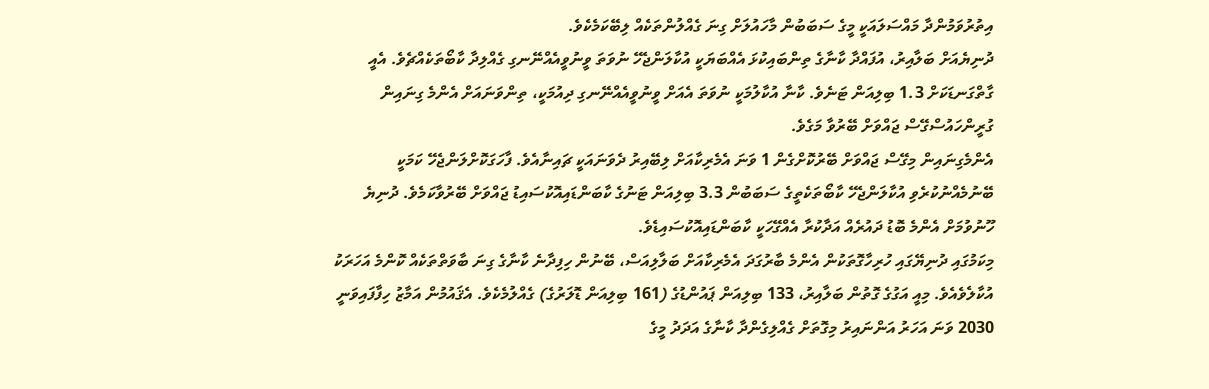އިތުރުވަމުންދާ މައްސަލައަކީ މީގެ ސަބަބުން މާހައުލަށް ގިނަ ގެއްލުންތަކެއް ލިބޭކަމެކެވެ.
ދުނިޔެއަށް ބަލާއިރު، އުފައްދާ ކާނާގެ ތިންބައިކުޅަ އެއްބަޔަކީ އުކާލަންޖެހޭ ނުވަތަ ވީނުވީއެއްނޭނގި ގެއްލިދާ ކާބޯތަކެއްޗެވެ. އެއީ ގާތްގަނޑަކަށް 1.3 ބިލިއަން ޓަނެވެ. ކާނާ އުކާލުމަކީ ނުވަތަ އެއަށް ވީނުވީއެއްނޭނގި ދިއުމަކީ، ތިންވަނައަށް އެންމެ ގިނައިން ގުރީންހައުސްގޭސް ޖައްވަށް ބޭރުވާ މަގެވެ.
އެންމެގިނައިން މިގޭސް ޖައްވަށް ބޭރުކޮށްގެން 1 ވަނަ އެމެރިކާއަށް ލިބޭއިރު ދެވަނައަކީ ޗައިނާއެވެ. ފާހަގަކޮށްލަންޖެހޭ ކަމަކީ ބޭނުމެއްނުކުރެވި އުކާލަންޖެހޭ ކާބޯތަކެތީގެ ސަބަބުން 3.3 ބިލިއަން ޓަނުގެ ކާބަންޑައިއޮކުސައިޑު ޖައްވަށް ބޭރުވާކަމެވެ. ދުނިޔެ ހޫނުވުމަށް އެންމެ ބޮޑު ދައުރެއް އަދާކުރާ އެއްގޭހަކީ ކާބަންޑައިއޮކުސައިޑެވެ.
މިކަމުގައި ދުނިޔޭގައި ހުރިހާގޮތަކުން އެންމެ ބާރުގަދަ އެމެރިކާއަށް ބަލާލިއަސް، ބޭނުން ހިފިދާނެ ކާނާގެ ގިނަ ބާވަތްތަކެއް ކޮންމެ އަހަރަކު އުކާލެވެއެވެ. މިއީ އަގުގެ ގޮތުން ބަލާއިރު، 133 ބިލިއަން ޕައުންޑުގެ (161 ބިލިއަން ޑޮލަރުގެ) ގެއްލުމެކެވެ. އެޤައުމުން އަމާޒު ހިފާފައިވަނީ 2030 ވަނަ އަހަރު އަންނައިރު މިގޮތަށް ގެއްލިގެންދާ ކާނާގެ އަދަދު މީގެ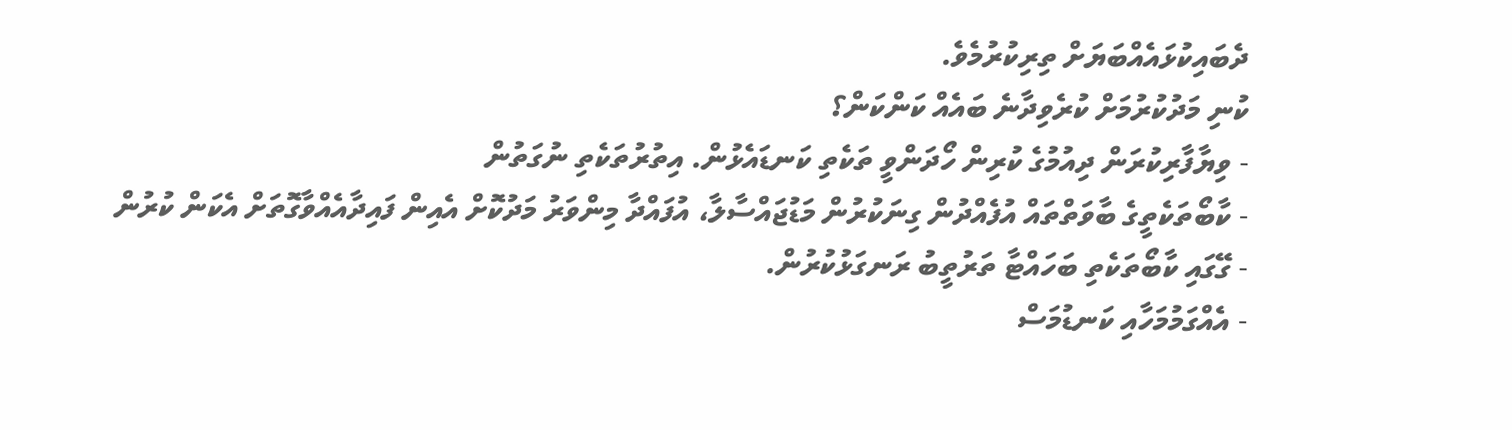ދެބައިކުޅައެއްބަޔަށް ތިރިކުރުމެވެ.
ކުނި މަދުކުރުމަށް ކުރެވިދާނެ ބައެއް ކަންކަން؟
- ވިޔާފާރިކުރަން ދިއުމުގެ ކުރިން ހޯދަންވީ ތަކެތި ކަނޑައެޅުން. އިތުރުތަކެތި ނުގަތުން
- ކާބޯތަކެތީގެ ބާވަތްތައް އުފެއްދުން ގިނަކުރުން މަޑުޖައްސާލާ، އުފައްދާ މިންވަރު މަދުކޮށް އެއިން ފައިދާއެއްވާގޮތަށް އެކަން ކުރުން
- ގޭގައި ކާބޯތަކެތި ބަހައްޓާ ތަރުތީބު ރަނގަޅުކުރުން.
- އެއްގަމުމަހާއި ކަނޑުމަސް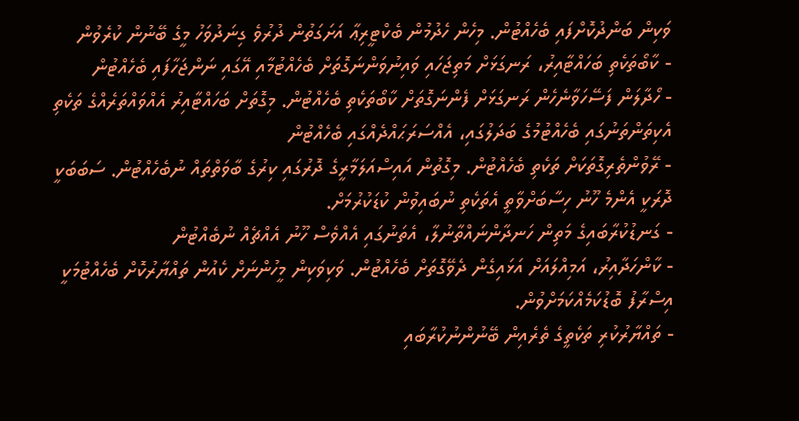ވަކިން ބަންދުކޮށްފައި ބެހެއްޓުން. މިހެން ހެދުމުން ބެކްޓީރިޢާ އަށަގަތުން ދުރުވެ ގިނަދުވަހު މީގެ ބޭނުން ކުރެވުން
- ކާބޯތަކެތި ބަހައްޓާއިރު، ރަނގަޅަށް މަތިޖަހައި ވައިނުވަންނަގޮތަށް ބެހެއްޓުމާއި އޭގައި ނަންޖަހާފައި ބެހެއްޓުން
- ހޯދާލަން ފަސޭހަވާނެހެން ރަނގަޅަށް ފެންނަގޮތަށް ކާބޯތަކެތި ބެހެއްޓުން. މިގޮތަށް ބަހައްޓާއިރު އެއްވައްތަރެއްގެ ތަކެތި އެކިތަންތަނުގައި ބެހެއްޓުމުގެ ބަދަލުގައި، އެއްސަރަޙައްދެއްގައި ބެހެއްޓުން
- ރޭވުންތެރިގޮތަކަށް ތަކެތި ބެހެއްޓުން. މިގޮތުން އައިސްއަލަމާރީގެ ދޮރުގައި ކިރުގެ ބާވަތްތައް ނުބެހެއްޓުން. ސަބަބަކީ ދޮރަކީ އެންމެ ހޫނު ހިސާބަށްވާތީ އެތަކެތި ނުބައިވުން ކުޑަކުރުމަށް.
- ގަނޑުކުރާބައިގެ މަތިން ހަނދާންނައްތާނުލާ، އެތަނުގައި އެއްވެސް ހޫނު އެއްޗެއް ނުބެއްޓުން
- ކާންހަދާއިރު، އަމިއްލައަށް އަޅައިގެން ދެވޭގޮތަށް ބެހެއްޓުން. ވަކިވަކިން މީހުންނަށް ކެއުން ތައްޔާރުކޮށް ބެހެއްޓުމަކީ އިސްރާފު ބޮޑުކަމެއްކަމަށްވުން.
- ތައްޔާރުކުރި ތަކެތީގެ ތެރެއިން ބޭނުންނުކުރާބައި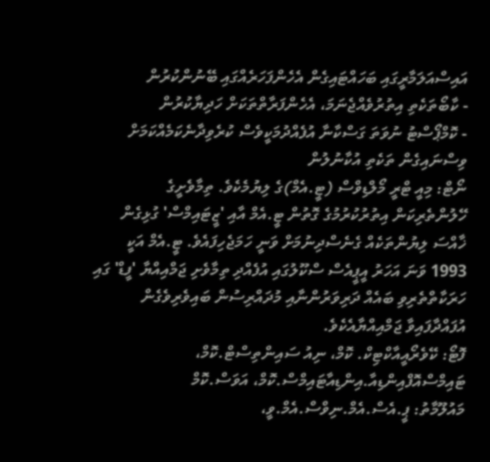އައިސްއަލަމާރީގައި ބަހައްޓައިގެން އެހެންފަހަރެއްގައި ބޭނުންކުރުން
- ކާބޯތަކެތި އިތުރުވެއްޖެނަމަ، އެހެންފަރާތްތަކަށް ހަދިޔާކުރުން
- ކޮމްޕޯސްޓު ނުވަތަ ގަސްކާނާ އުފެއްދުމަކީވެސް ކުރެވިދާނެކަމެއްކަމަށް ވިސްނައިގެން ތަކެތި އުކާނުލުން
ނޯޓް: މިއީ ޓްރީ މޯލްޑިވްސް (ޓީ.އެމް)ގެ ލިޔުމެކެވެ. ތިމާވެށީގެ ހޭލުންތެރިކަން އިތުރުކުރުމުގެ ގޮތުން ޓީ.އެމް އާއި 'ޒީޓައިމްސް' ގުޅިގެން ޚާއްސަ ލިޔުންތަކެއް ގެނެސްދިނުމަށް ވަނީ ހަމަޖެހިފައެވެ. ޓީ.އެމް އަކީ 1993 ވަނަ އަހަރު އީޕީއެސް ސްކޫލުގައި އުފެއްދި ތިމާވެށި ޖަމްއިއްޔާ 'ފީޑް' ގައި ހަރަކާތްތެރިވި ބައެއް ދަރިވަރުންނާއި މުދައްރިސުން ބައިވެރިވެގެން އުފައްދާފައިވާ ޖަމްއިއްޔާއެކެވެ.
ފޮޓޯ: ކޭވެރޯއީއާކްޓިކް. ކޮމް، ނިއު ސައިންތިސްޓް.ކޮމް، ޓައިމްސްއޮފްއިންޑިއާ.އިންޑިއާޓައިމްސް.ކޮމް، އަވަސް.ކޮމް
މައުލޫމާތު: ޕީ.އެސް.އެމް.ނިވްސް.އެމް.ވީ،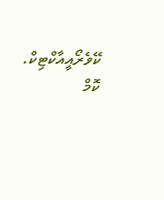ކޭވެރޯއީއާކްޓިކް. ކޮމް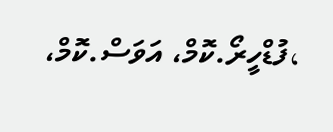،ފުޑްހީރޯ.ކޮމް، އަވަސް.ކޮމް،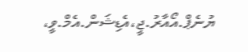ޔުނެޕް.އޯއާރު.ޖީ،އެޑިޝަން.އެމް.ވީ،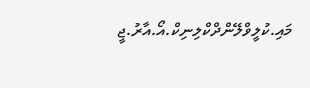މައި.ކުލީވްލޭންދްކްލިނިކް.އޯ.އާރު.ޖީ